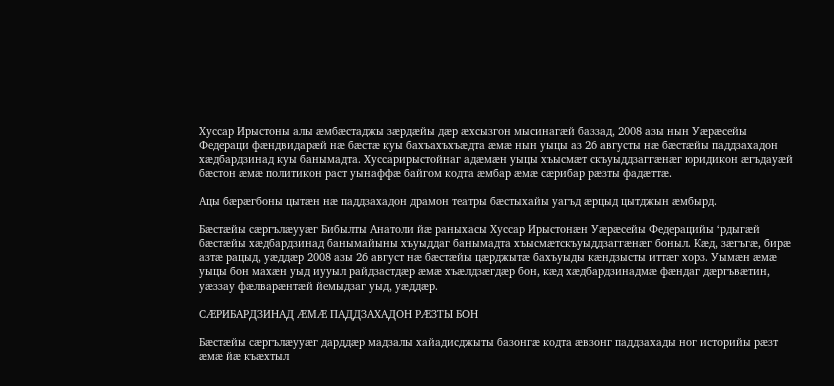Хуссар Ирыстоны алы æмбæстаджы зæрдæйы дæр æхсызгон мысинагæй баззад, 2008 азы нын Уæрæсейы Федераци фæндвидарæй нæ бæстæ куы бахъахъхъæдта æмæ нын уыцы аз 26 августы нæ бæстæйы паддзахадон хæдбардзинад куы банымадта. Хуссарирыстойнаг адæмæн уыцы хъысмæт скъуыддзаггæнæг юридикон æгъдауæй бæстон æмæ политикон раст уынаффæ байгом кодта æмбар æмæ сæрибар рæзты фадæттæ.

Ацы бæрæгбоны цытæн нæ паддзахадон драмон театры бæстыхайы уагъд æрцыд цытджын æмбырд.

Бæстæйы сæргълæууæг Бибылты Анатоли йæ раныхасы Хуссар Ирыстонæн Уæрæсейы Федерацийы ‘рдыгæй бæстæйы хæдбардзинад банымайыны хъуыддаг банымадта хъысмæтскъуыддзаггæнæг боныл. Кæд, зæгъгæ, бирæ азтæ рацыд, уæддæр 2008 азы 26 август нæ бæстæйы цæрджытæ бахъуыды кæндзысты иттæг хорз. Уымæн æмæ уыцы бон махæн уыд иууыл райдзастдæр æмæ хъæлдзæгдæр бон, кæд хæдбардзинадмæ фæндаг дæргъвæтин, уæззау фæлварæнтæй йемыдзаг уыд, уæддæр.

СÆРИБАРДЗИНАД ÆМÆ ПАДДЗАХАДОН РÆЗТЫ БОН

Бæстæйы сæргълæууæг дарддæр мадзалы хайадисджыты базонгæ кодта æвзонг паддзахады ног историйы рæзт æмæ йæ къæхтыл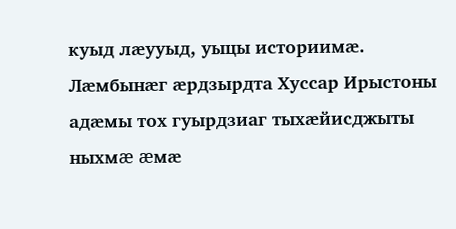куыд лæууыд, уыцы историимæ. Лæмбынæг æрдзырдта Хуссар Ирыстоны адæмы тох гуырдзиаг тыхæйисджыты ныхмæ æмæ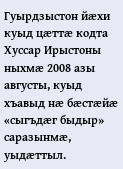Гуырдзыстон йæхи куыд цæттæ кодта Хуссар Ирыстоны ныхмæ 2008 азы августы, куыд хъавыд нæ бæстæйæ «сыгъдæг быдыр» саразынмæ, уыдæттыл.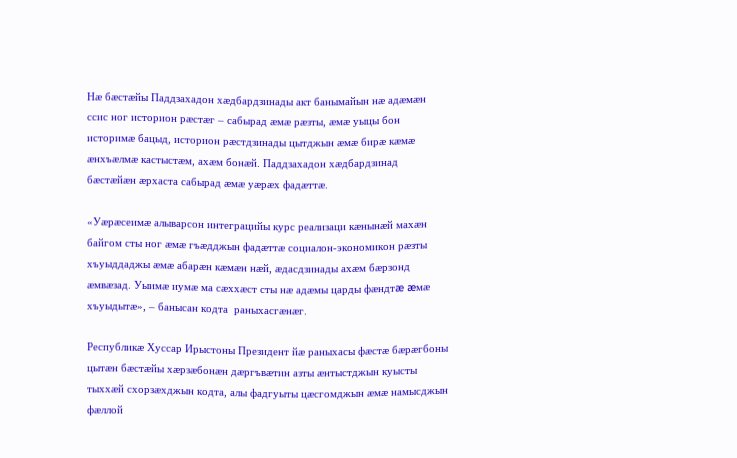Нæ бæстæйы Паддзахадон хæдбардзинады акт банымайын нæ адæмæн ссис ног историон рæстæг – сабырад æмæ рæзты, æмæ уыцы бон историмæ бацыд, историон рæстдзинады цытджын æмæ бирæ кæмæ æнхъæлмæ кастыстæм, ахæм бонæй. Паддзахадон хæдбардзинад бæстæйæн æрхаста сабырад æмæ уæрæх фадæттæ.

«Уæрæсеимæ алыварсон интеграцийы курс реализаци кæнынæй махæн байгом сты ног æмæ гъæдджын фадæттæ социалон-экономикон рæзты хъуыддаджы æмæ абарæн кæмæн нæй, æдасдзинады ахæм бæрзонд æмвæзад. Уыимæ иумæ ма сæххæст сты нæ адæмы царды фæндтæ æмæ хъуыдытæ», – банысан кодта  раныхасгæнæг.

Республикæ Хуссар Ирыстоны Президент йæ раныхасы фæстæ бæрæгбоны цытæн бæстæйы хæрзæбонæн дæргъвæтин азты æнтыстджын куысты тыххæй схорзæхджын кодта, алы фадгуыты цæсгомджын æмæ намысджын фæллой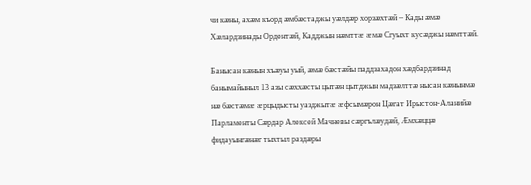чи кæны, ахæм къорд æмбæстаджы уæлдæр хорзæхтæй – Кады æмæ Хæлардзинады Ордентæй, Кадджын нæмттæ æмæ Сгуыхт кусæджы нæмттæй.

Банысан кæнын хъæуы уый, æмæ бæстæйы паддзахадон хæдбардзинад банымайыныл 13 азы сæххæсты цытæн цытджын мадзæлттæ нысан кæнынмæ нæ бæстæмæ æрцыдысты уазджытæ æфсымæрон Цæгат Ирыстон-Аланийæ Парламенты Сæрдар Алексей Мачневы сæргълæудæй, Æмхæццæ фидауынгæнæг тыхтыл раздæры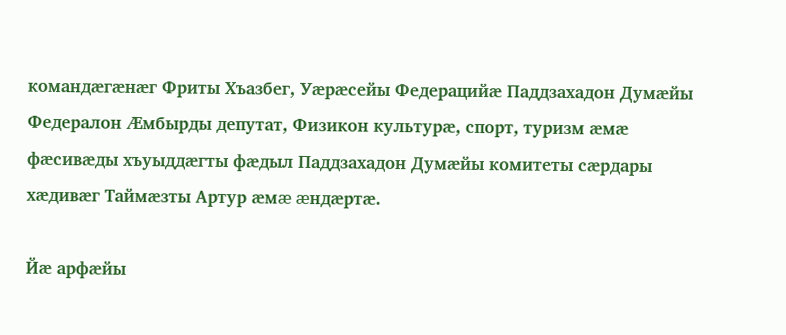командæгæнæг Фриты Хъазбег, Уæрæсейы Федерацийæ Паддзахадон Думæйы Федералон Æмбырды депутат, Физикон культурæ, спорт, туризм æмæ фæсивæды хъуыддæгты фæдыл Паддзахадон Думæйы комитеты сæрдары хæдивæг Таймæзты Артур æмæ æндæртæ.

Йæ арфæйы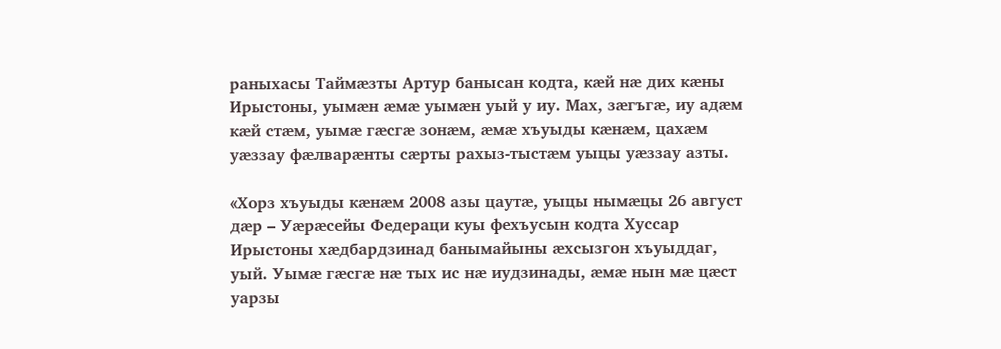раныхасы Таймæзты Артур банысан кодта, кæй нæ дих кæны Ирыстоны, уымæн æмæ уымæн уый у иу. Мах, зæгъгæ, иу адæм кæй стæм, уымæ гæсгæ зонæм, æмæ хъуыды кæнæм, цахæм уæззау фæлварæнты сæрты рахыз-тыстæм уыцы уæззау азты.

«Хорз хъуыды кæнæм 2008 азы цаутæ, уыцы нымæцы 26 август дæр – Уæрæсейы Федераци куы фехъусын кодта Хуссар Ирыстоны хæдбардзинад банымайыны æхсызгон хъуыддаг, уый. Уымæ гæсгæ нæ тых ис нæ иудзинады, æмæ нын мæ цæст уарзы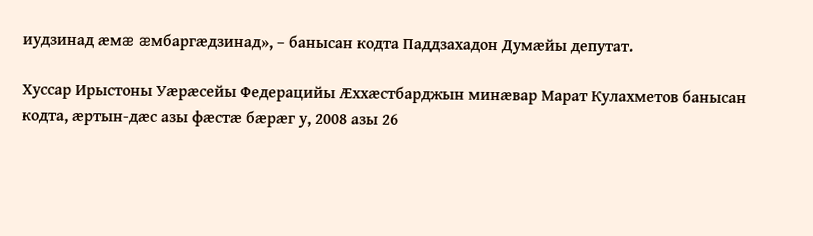иудзинад æмæ æмбаргæдзинад», – банысан кодта Паддзахадон Думæйы депутат.

Хуссар Ирыстоны Уæрæсейы Федерацийы Æххæстбарджын минæвар Марат Кулахметов банысан кодта, æртын-дæс азы фæстæ бæрæг у, 2008 азы 26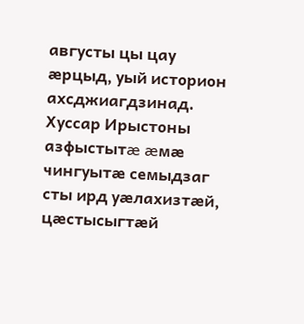августы цы цау æрцыд, уый историон ахсджиагдзинад. Хуссар Ирыстоны азфыстытæ æмæ чингуытæ семыдзаг сты ирд уæлахизтæй, цæстысыгтæй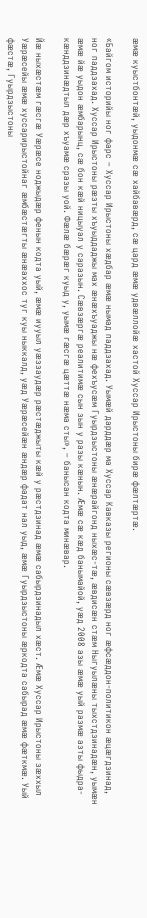æмæ куыстбонтæй, уыдонмæ сæ хайбавæрд, сæ цард æмæ удвæллойæ хастой Хуссар Ирыстоны бирæ фæлтæртæ.

«Байгом историйы ног фарс – Хуссар Ирыстоны хæдбар æмæ нымад паддзахад. Уымæй дарддæр ма Хуссар Кавказы регионы сæвзæрд ног æфсæддон-политикон æцæгдзинад, ног паддзахад. Хуссар Ирыстоны рæзты хъуыддаджы мах æнæхъуаджы нæ фехъусæм Гуырдзыстоны æнæрайгонд ныхæс-тæ, æвдисæн стæм Ныгуылæны тыхстдзинадæн, уымæн æмæ йæ уыдон æмбарынц, сæ бон кæй ницыуал у саразын. Сæвзæргæ реалитимæ сын зын у разы кæнын. Æмæ сæ кæд банымайой, уæд 2008 азы æмæ уый размæ азты фыдра-кæнддзинæдтыл дæр хъуамæ сразы уой. Фæлæ бæрæг куыд у, уымæ гæсгæ цæттæ нæма сты», – банысан кодта минæвар.

Йæ ныхæстæм гæсгæ Уæрæсе ноджыдæр фенын кодта уый, æмæ иууыл уæззаудæр рæстæджыты кæй у рæстдзинад æмæ сабырдзинадыл хæст. Æмæ Хуссар Ирыстоны зæххыл Уæрæсейы æмæ хуссарирыстойнаг æмбæстæгты æнæаххос туг куы ныккалд, уæд Уæрæсейæн æндæр фадат нал уыд, æмæ Гуырдзыстоны æркодта сабырад æмæ фæткмæ. Уый фæстæ, Гуырдзыстоны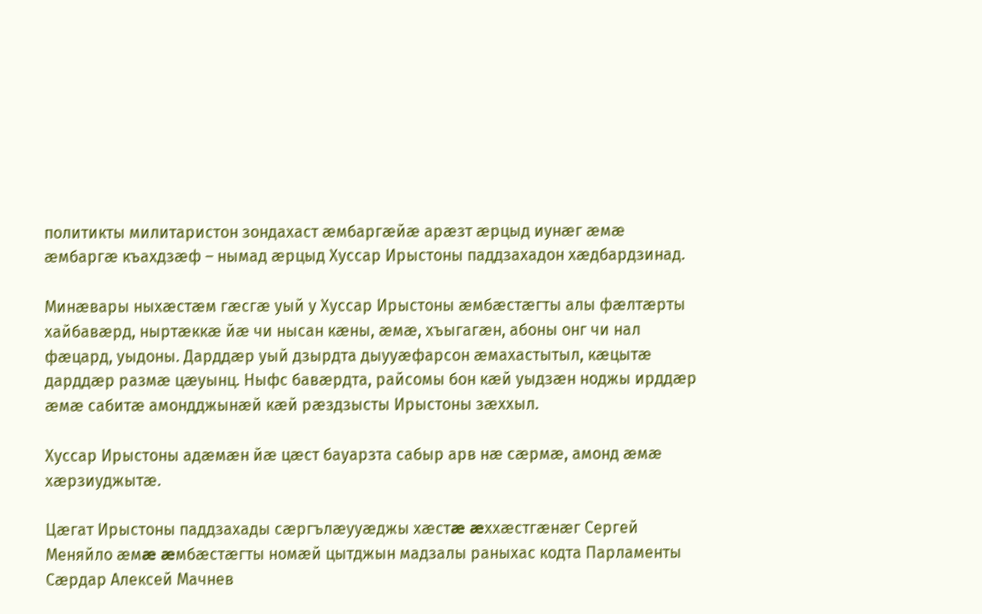политикты милитаристон зондахаст æмбаргæйæ арæзт æрцыд иунæг æмæ æмбаргæ къахдзæф – нымад æрцыд Хуссар Ирыстоны паддзахадон хæдбардзинад.

Минæвары ныхæстæм гæсгæ уый у Хуссар Ирыстоны æмбæстæгты алы фæлтæрты хайбавæрд, ныртæккæ йæ чи нысан кæны, æмæ, хъыгагæн, абоны онг чи нал фæцард, уыдоны. Дарддæр уый дзырдта дыууæфарсон æмахастытыл, кæцытæ дарддæр размæ цæуынц. Ныфс бавæрдта, райсомы бон кæй уыдзæн ноджы ирддæр æмæ сабитæ амондджынæй кæй рæздзысты Ирыстоны зæххыл.

Хуссар Ирыстоны адæмæн йæ цæст бауарзта сабыр арв нæ сæрмæ, амонд æмæ хæрзиуджытæ.

Цæгат Ирыстоны паддзахады сæргълæууæджы хæстæ æххæстгæнæг Сергей Меняйло æмæ æмбæстæгты номæй цытджын мадзалы раныхас кодта Парламенты Сæрдар Алексей Мачнев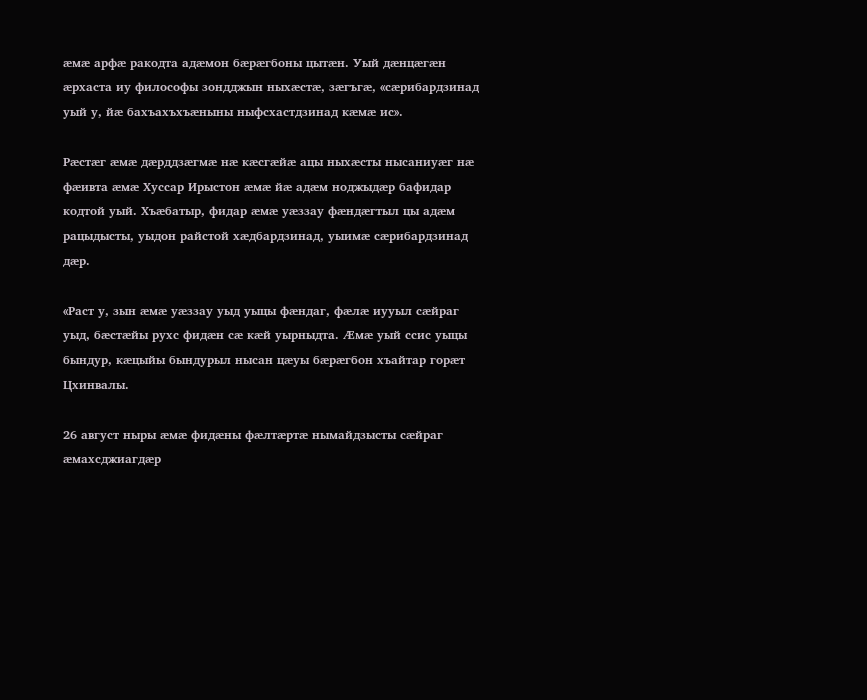æмæ арфæ ракодта адæмон бæрæгбоны цытæн. Уый дæнцæгæн æрхаста иу философы зондджын ныхæстæ, зæгъгæ, «сæрибардзинад уый у, йæ бахъахъхъæныны ныфсхастдзинад кæмæ ис».

Рæстæг æмæ дæрддзæгмæ нæ кæсгæйæ ацы ныхæсты нысаниуæг нæ фæивта æмæ Хуссар Ирыстон æмæ йæ адæм ноджыдæр бафидар кодтой уый. Хъæбатыр, фидар æмæ уæззау фæндæгтыл цы адæм рацыдысты, уыдон райстой хæдбардзинад, уыимæ сæрибардзинад дæр.

«Раст у, зын æмæ уæззау уыд уыцы фæндаг, фæлæ иууыл сæйраг уыд, бæстæйы рухс фидæн сæ кæй уырныдта. Æмæ уый ссис уыцы бындур, кæцыйы бындурыл нысан цæуы бæрæгбон хъайтар горæт Цхинвалы.

26 август ныры æмæ фидæны фæлтæртæ нымайдзысты сæйраг æмахсджиагдæр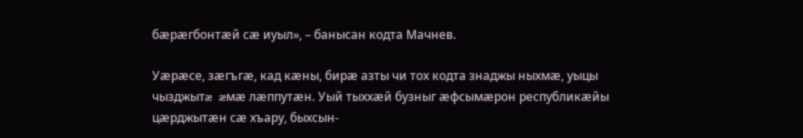бæрæгбонтæй сæ иуыл», – банысан кодта Мачнев.

Уæрæсе, зæгъгæ, кад кæны, бирæ азты чи тох кодта знаджы ныхмæ, уыцы чызджытæ æмæ лæппутæн. Уый тыххæй бузныг æфсымæрон республикæйы цæрджытæн сæ хъару, быхсын-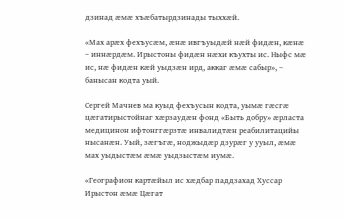дзинад æмæ хъæбатырдзинады тыххæй.

«Мах арæх фехъусæм, æнæ ивгъуыдæй нæй фидæн, кæнæ – иннæрдæм. Ирыстоны фидæн нæхи къухты ис. Ныфс мæ ис, нæ фидæн кæй уыдзæн ирд, аккаг æмæ сабыр», – банысан кодта уый.

Сергей Мачнев ма куыд фехъусын кодта, уымæ гæсгæ цæгатирыстойнаг хæрзаудæн фонд «Быть добру» æрласта медицинон ифтонггæрзтæ инвалидтæн реабилитацийы нысанæн. Уый, зæгъгæ, ноджыдæр дзурæг у ууыл, æмæ мах уыдыстæм æмæ уыдзыстæм иумæ.

«Географион картæйыл ис хæдбар паддзахад Хуссар Ирыстон æмæ Цæгат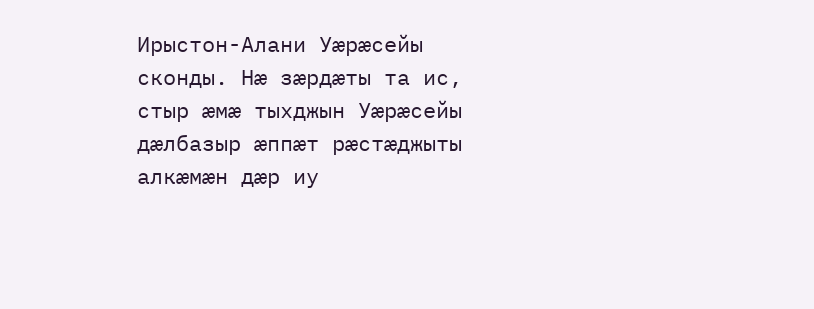Ирыстон-Алани Уæрæсейы сконды. Нæ зæрдæты та ис, стыр æмæ тыхджын Уæрæсейы дæлбазыр æппæт рæстæджыты алкæмæн дæр иу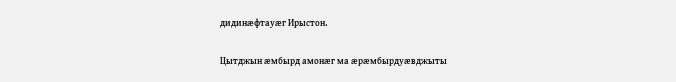дидинæфтауæг Ирыстон.

Цытджын æмбырд амонæг ма æрæмбырдуæвджыты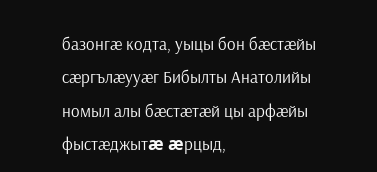базонгæ кодта, уыцы бон бæстæйы сæргълæууæг Бибылты Анатолийы номыл алы бæстæтæй цы арфæйы фыстæджытæ æрцыд,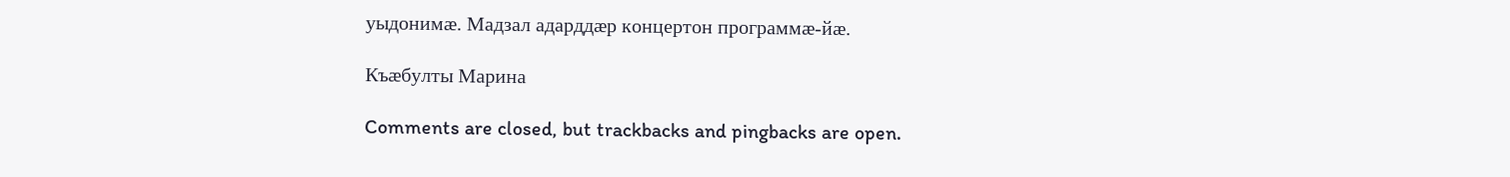уыдонимæ. Мадзал адарддæр концертон программæ-йæ.

Къæбулты Марина

Comments are closed, but trackbacks and pingbacks are open.